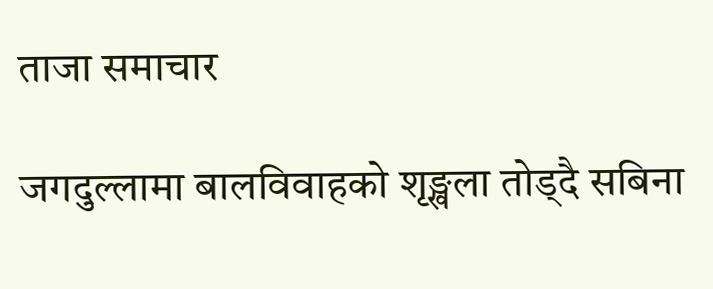ताजा समाचार

जगदुल्लामा बालविवाहको शृङ्खला तोड्दै सबिना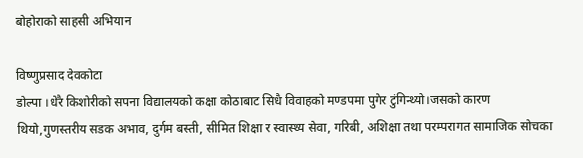बोहोराको साहसी अभियान

विष्णुप्रसाद देवकोटा
डोल्पा ।धेरै किशोरीको सपना विद्यालयको कक्षा कोठाबाट सिधै विवाहको मण्डपमा पुगेर टुंगिन्थ्यो।जसको कारण थियो,गुणस्तरीय सडक अभाव, दुर्गम बस्ती, सीमित शिक्षा र स्वास्थ्य सेवा, गरिबी, अशिक्षा तथा परम्परागत सामाजिक सोचका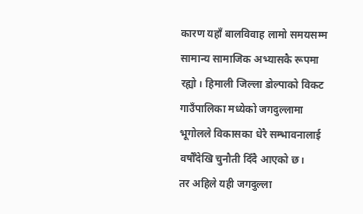कारण यहाँ बालविवाह लामो समयसम्म सामान्य सामाजिक अभ्यासकै रूपमा रह्यो। हिमाली जिल्ला डोल्पाको विकट गाउँपालिका मध्येको जगदुल्लामा भूगोलले विकासका धेरै सम्भावनालाई वर्षौँदेखि चुनौती दिँदै आएको छ।
तर अहिले यही जगदुल्ला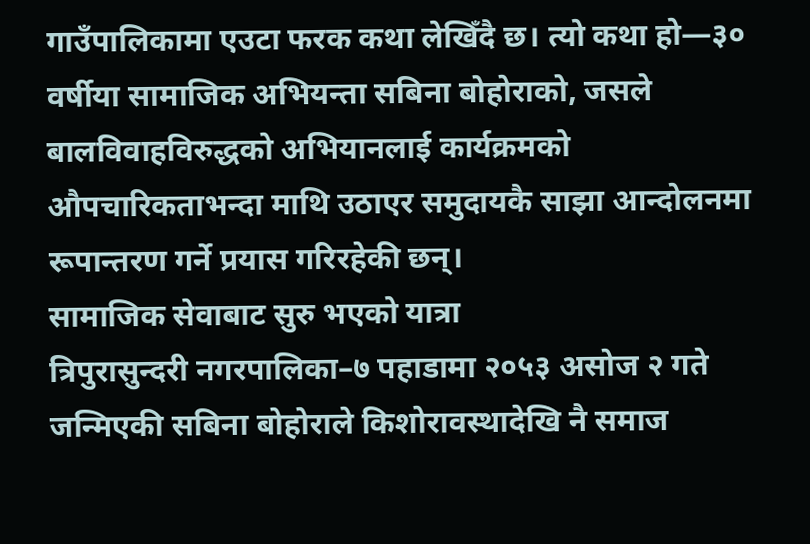गाउँपालिकामा एउटा फरक कथा लेखिँदै छ। त्यो कथा हो—३० वर्षीया सामाजिक अभियन्ता सबिना बोहोराको, जसले बालविवाहविरुद्धको अभियानलाई कार्यक्रमको औपचारिकताभन्दा माथि उठाएर समुदायकै साझा आन्दोलनमा रूपान्तरण गर्ने प्रयास गरिरहेकी छन्।
सामाजिक सेवाबाट सुरु भएको यात्रा
त्रिपुरासुन्दरी नगरपालिका–७ पहाडामा २०५३ असोज २ गते जन्मिएकी सबिना बोहोराले किशोरावस्थादेखि नै समाज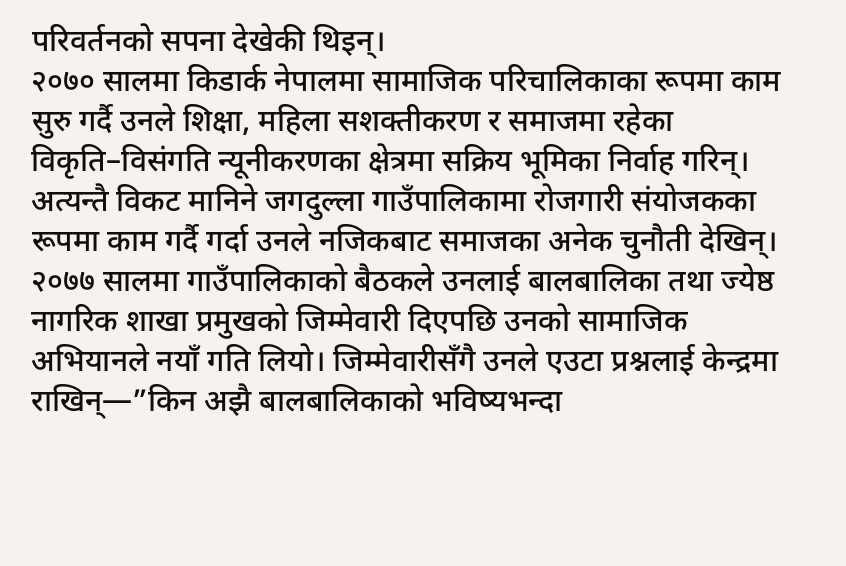परिवर्तनको सपना देखेकी थिइन्।
२०७० सालमा किडार्क नेपालमा सामाजिक परिचालिकाका रूपमा काम सुरु गर्दै उनले शिक्षा, महिला सशक्तीकरण र समाजमा रहेका विकृति–विसंगति न्यूनीकरणका क्षेत्रमा सक्रिय भूमिका निर्वाह गरिन्। अत्यन्तै विकट मानिने जगदुल्ला गाउँपालिकामा रोजगारी संयोजकका रूपमा काम गर्दै गर्दा उनले नजिकबाट समाजका अनेक चुनौती देखिन्।
२०७७ सालमा गाउँपालिकाको बैठकले उनलाई बालबालिका तथा ज्येष्ठ नागरिक शाखा प्रमुखको जिम्मेवारी दिएपछि उनको सामाजिक अभियानले नयाँ गति लियो। जिम्मेवारीसँगै उनले एउटा प्रश्नलाई केन्द्रमा राखिन्—”किन अझै बालबालिकाको भविष्यभन्दा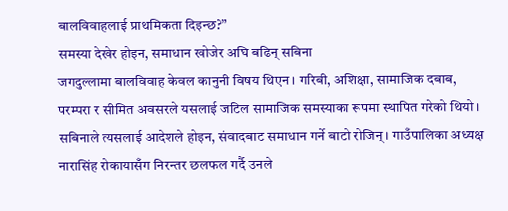बालविवाहलाई प्राथमिकता दिइन्छ?”
समस्या देखेर होइन, समाधान खोजेर अघि बढिन् सबिना
जगदुल्लामा बालविवाह केवल कानुनी विषय थिएन। गरिबी, अशिक्षा, सामाजिक दबाब, परम्परा र सीमित अवसरले यसलाई जटिल सामाजिक समस्याका रूपमा स्थापित गरेको थियो।
सबिनाले त्यसलाई आदेशले होइन, संवादबाट समाधान गर्ने बाटो रोजिन्। गाउँपालिका अध्यक्ष नारासिंह रोकायासँग निरन्तर छलफल गर्दै उनले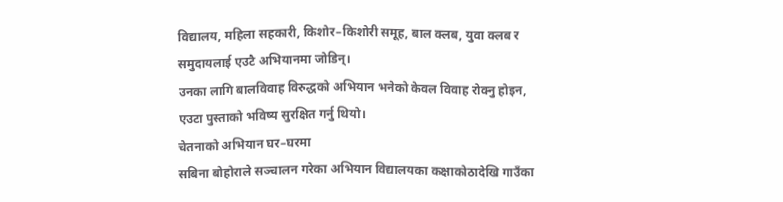विद्यालय, महिला सहकारी, किशोर–किशोरी समूह, बाल क्लब, युवा क्लब र समुदायलाई एउटै अभियानमा जोडिन्।
उनका लागि बालविवाह विरुद्धको अभियान भनेको केवल विवाह रोक्नु होइन, एउटा पुस्ताको भविष्य सुरक्षित गर्नु थियो।
चेतनाको अभियान घर–घरमा
सबिना बोहोराले सञ्चालन गरेका अभियान विद्यालयका कक्षाकोठादेखि गाउँका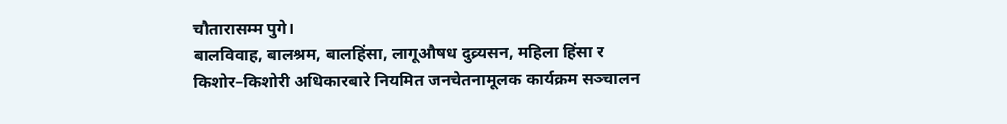चौतारासम्म पुगे।
बालविवाह, बालश्रम, बालहिंसा, लागूऔषध दुव्र्यसन, महिला हिंसा र किशोर–किशोरी अधिकारबारे नियमित जनचेतनामूलक कार्यक्रम सञ्चालन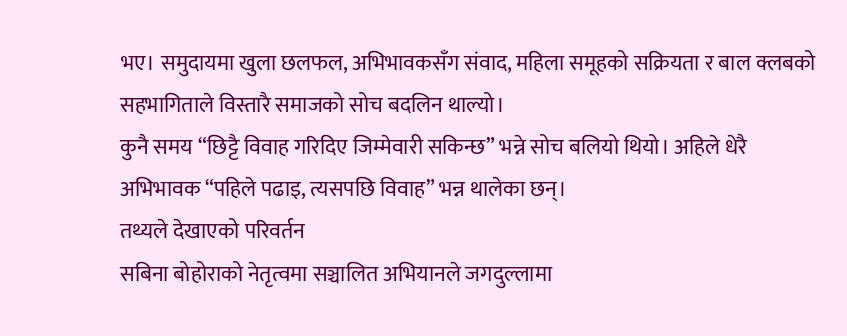भए। समुदायमा खुला छलफल, अभिभावकसँग संवाद, महिला समूहको सक्रियता र बाल क्लबको सहभागिताले विस्तारै समाजको सोच बदलिन थाल्यो।
कुनै समय “छिट्टै विवाह गरिदिए जिम्मेवारी सकिन्छ” भन्ने सोच बलियो थियो। अहिले धेरै अभिभावक “पहिले पढाइ, त्यसपछि विवाह” भन्न थालेका छन्।
तथ्यले देखाएको परिवर्तन
सबिना बोहोराको नेतृत्वमा सञ्चालित अभियानले जगदुल्लामा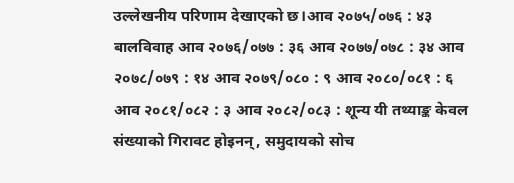उल्लेखनीय परिणाम देखाएको छ।आव २०७५/०७६ : ४३ बालविवाह आव २०७६/०७७ : ३६ आव २०७७/०७८ : ३४ आव २०७८/०७९ : १४ आव २०७९/०८० : ९ आव २०८०/०८१ : ६ आव २०८१/०८२ : ३ आव २०८२/०८३ : शून्य यी तथ्याङ्क केवल संख्याको गिरावट होइनन्, समुदायको सोच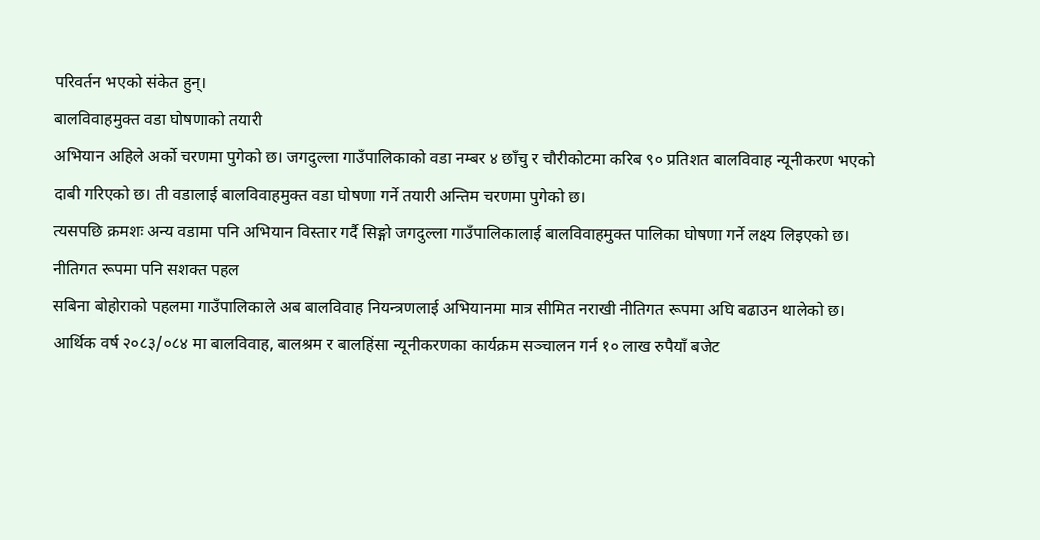परिवर्तन भएको संकेत हुन्।
बालविवाहमुक्त वडा घोषणाको तयारी
अभियान अहिले अर्को चरणमा पुगेको छ। जगदुल्ला गाउँपालिकाको वडा नम्बर ४ छाँचु र चौरीकोटमा करिब ९० प्रतिशत बालविवाह न्यूनीकरण भएको दाबी गरिएको छ। ती वडालाई बालविवाहमुक्त वडा घोषणा गर्ने तयारी अन्तिम चरणमा पुगेको छ।
त्यसपछि क्रमशः अन्य वडामा पनि अभियान विस्तार गर्दै सिङ्गो जगदुल्ला गाउँपालिकालाई बालविवाहमुक्त पालिका घोषणा गर्ने लक्ष्य लिइएको छ।
नीतिगत रूपमा पनि सशक्त पहल
सबिना बोहोराको पहलमा गाउँपालिकाले अब बालविवाह नियन्त्रणलाई अभियानमा मात्र सीमित नराखी नीतिगत रूपमा अघि बढाउन थालेको छ।
आर्थिक वर्ष २०८३/०८४ मा बालविवाह, बालश्रम र बालहिंसा न्यूनीकरणका कार्यक्रम सञ्चालन गर्न १० लाख रुपैयाँ बजेट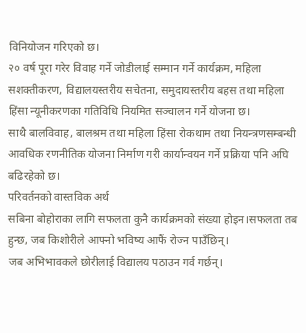विनियोजन गरिएको छ।
२० वर्ष पूरा गरेर विवाह गर्ने जोडीलाई सम्मान गर्ने कार्यक्रम, महिला सशक्तीकरण, विद्यालयस्तरीय सचेतना, समुदायस्तरीय बहस तथा महिला हिंसा न्यूनीकरणका गतिविधि नियमित सञ्चालन गर्ने योजना छ।
साथै बालविवाह, बालश्रम तथा महिला हिंसा रोकथाम तथा नियन्त्रणसम्बन्धी आवधिक रणनीतिक योजना निर्माण गरी कार्यान्वयन गर्ने प्रक्रिया पनि अघि बढिरहेको छ।
परिवर्तनको वास्तविक अर्थ
सबिना बोहोराका लागि सफलता कुनै कार्यक्रमको संख्या होइन।सफलता तब हुन्छ, जब किशोरीले आफ्नो भविष्य आफैं रोज्न पाउँछिन्।
जब अभिभावकले छोरीलाई विद्यालय पठाउन गर्व गर्छन्।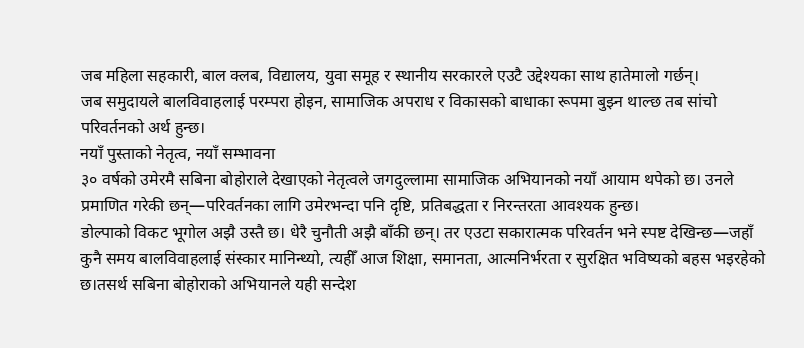जब महिला सहकारी, बाल क्लब, विद्यालय, युवा समूह र स्थानीय सरकारले एउटै उद्देश्यका साथ हातेमालो गर्छन्।
जब समुदायले बालविवाहलाई परम्परा होइन, सामाजिक अपराध र विकासको बाधाका रूपमा बुझ्न थाल्छ तब सांचो परिवर्तनको अर्थ हुन्छ।
नयाँ पुस्ताको नेतृत्व, नयाँ सम्भावना
३० वर्षको उमेरमै सबिना बोहोराले देखाएको नेतृत्वले जगदुल्लामा सामाजिक अभियानको नयाँ आयाम थपेको छ। उनले प्रमाणित गरेकी छन्—परिवर्तनका लागि उमेरभन्दा पनि दृष्टि, प्रतिबद्धता र निरन्तरता आवश्यक हुन्छ।
डोल्पाको विकट भूगोल अझै उस्तै छ। धेरै चुनौती अझै बाँकी छन्। तर एउटा सकारात्मक परिवर्तन भने स्पष्ट देखिन्छ—जहाँ कुनै समय बालविवाहलाई संस्कार मानिन्थ्यो, त्यहीँ आज शिक्षा, समानता, आत्मनिर्भरता र सुरक्षित भविष्यको बहस भइरहेको छ।तसर्थ सबिना बोहोराको अभियानले यही सन्देश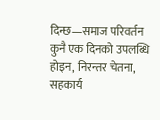दिन्छ—समाज परिवर्तन कुनै एक दिनको उपलब्धि होइन, निरन्तर चेतना, सहकार्य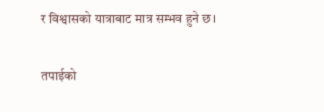र विश्वासको यात्राबाट मात्र सम्भव हुने छ।

तपाईको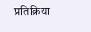प्रतिक्रिया